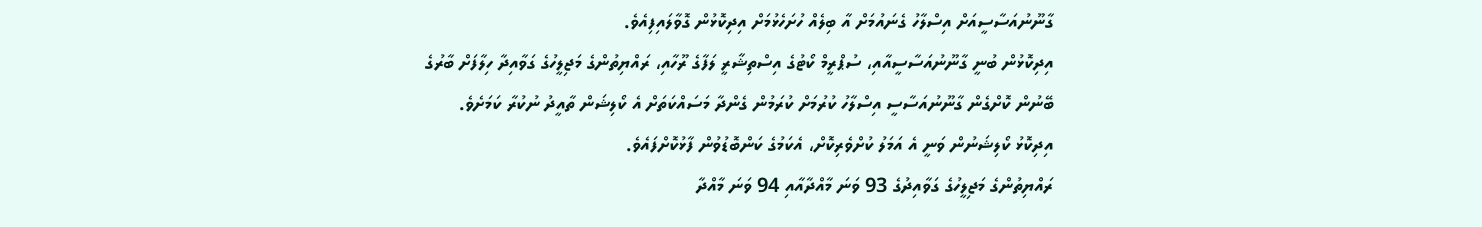ގާނޫނުއަސާސީއަށް އިސްލާހު ގެނައުމަށް އާ ބިލެއް ހުށަހެޅުމަށް އިދިކޮޅުން ގޮވާލައިފިއެވެ.
އިދިކޮޅުން ބުނީ ގާނޫނުއަސާސީއާއި، ސުޕްރީމް ކޯޓުގެ އިސްތިޝާރީ ލަފާގެ ރޫހާއި، ރައްޔިތުންގެ މަޖިލީހުގެ ގަވާއިދާ ހިލާފަށް ބާރުގެ ބޭނުން ކޮށްގެން ގާނޫނުއަސާސީ އިސްލާހު ކުރުމަށް ކުރަމުން ގެންދާ މަސައްކަތަށް އެ ކޯލިޝަން ތާއީދު ނުކުރާ ކަމަށެވެ. އިދިކޮޅު ކޯލިޝަނުން ވަނީ އެ އަމަލު ކުށްވެރިކޮށް، އެކަމުގެ ކަންބޮޑުވުން ފާޅުކޮށްފައެވެ.
ރައްޔިތުންގެ މަޖިލީހުގެ ގަވާއިދުގެ 93 ވަނަ މާއްދާއާއި 94 ވަނަ މާއްދާ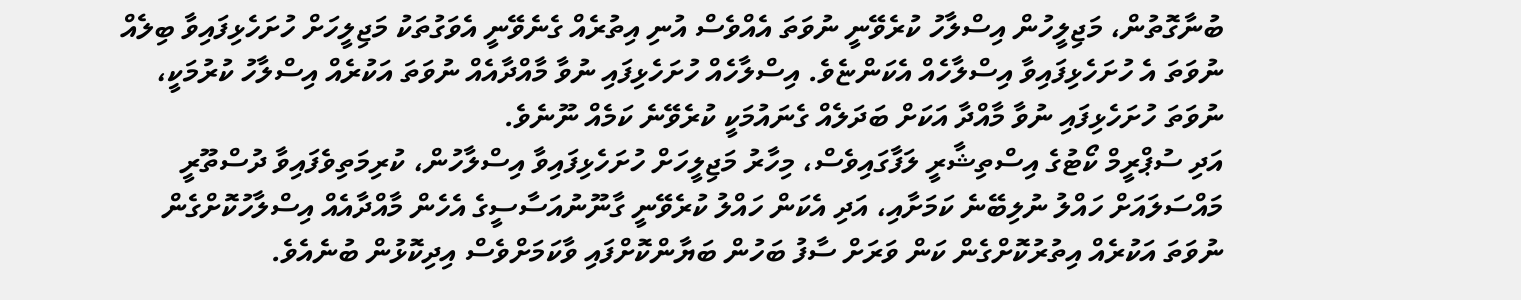ބުނާގޮތުން، މަޖިލީހުން އިސްލާހު ކުރެވޭނީ ނުވަތަ އެއްވެސް އުނި އިތުރެއް ގެނެވޭނީ އެވަގުތަކު މަޖިލީހަށް ހުށަހެޅިފައިވާ ބިލެއް ނުވަތަ އެ ހުށަހެޅިފައިވާ އިސްލާހެއް އެކަންޏެވެ. އިސްލާހެއް ހުށަހެޅިފައި ނުވާ މާއްދާއެއް ނުވަތަ އަކުރެއް އިސްލާހު ކުރުމަކީ، ނުވަތަ ހުށަހެޅިފައި ނުވާ މާއްދާ އަކަށް ބަދަލެއް ގެނައުމަކީ ކުރެވޭނެ ކަމެއް ނޫނެވެ.
އަދި ސުޕްރީމް ކޯޓުގެ އިސްތިޝާރީ ލަފާގައިވެސް، މިހާރު މަޖިލީހަށް ހުށަހެޅިފައިވާ އިސްލާހުން، ކުރިމަތިވެފައިވާ ދުސްތޫރީ މައްސަލައަށް ހައްލު ނުލިބޭނެ ކަމަށާއި، އަދި އެކަން ހައްލު ކުރެވޭނީ ގާނޫނުއަސާސީގެ އެހެން މާއްދާއެއް އިސްލާހުކޮށްގެން ނުވަތަ އަކުރެއް އިތުރުކޮށްގެން ކަން ވަރަށް ސާފު ބަހުން ބަޔާންކޮށްފައި ވާކަމަށްވެސް އިދިކޮޅުން ބުނެއެވެ.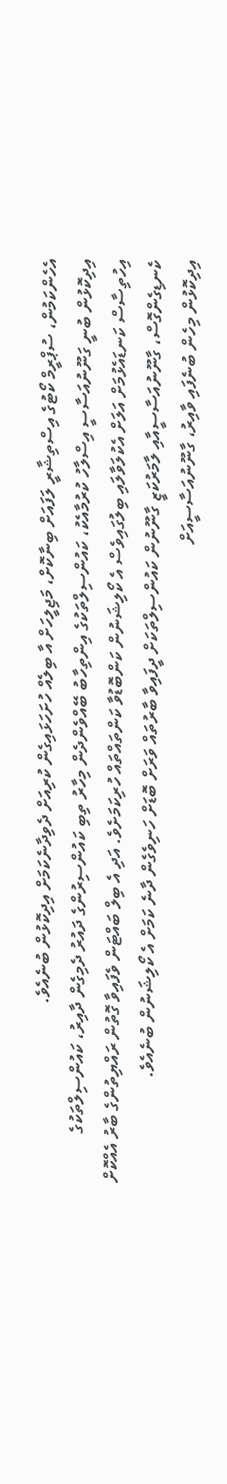އެހެންކަމުން، ސުޕްރީމް ކޯޓުގެ އިސްތިޝާރީ ލަފައަށް ބިނާކޮށް، މަޖިލީހަށް އާ ބިލެއް ހުށަހަޅައިގެން ކުރިއަށް ދެވިދާނެކަމަށް އިދިކޮޅުން ބުނެއެވެ.
އިދިކޮޅުން ބުނީ ގަނޫނުއަސާސީ އިސްލާހު ކުރުމާއެކު، ކައުންސިލްތަކުގެ އިންތިހާބު ބޭއްވެންދެން މިހާރު ތިބި ކައުންސިރުންގެ ދައުރު ދެމިގެން ދާއިރު، ކައުންސިލްތަކުގެ އިހުތިސާސް ކަނޑައެޅުމަށް އަލަށް އެކުލަވާލައި ބިލުގައިވެސް އެ ކޯލިޝަނުން ކަންބޮޑުވާ ކަންތައްތައް ހުރިކަމަށެވެ. އަދި އެ ބިލް ބައްޓަން ވެފައިވާ ގޮތުން ރައްޔިތުންގެ ބާރު އެއްކޮށް ކެނޑިގެންގޮސް، ގާނޫނުއަސާސީއާއި ލާމަރުކަޒީ ގާނޫނުން ކައުންސިލްތަކަށް ދީފައިވާ ބާރުތައް ވަރަށް ބޮޑަށް ހަނިވެގެން ދާނެ ކަމަށް އެ ކޯލިޝަނުން ބުނެއެވެ.
އިދިކޮޅުން މިހެން ބުނެފައި ވާއިރު، ގާނޫނުއަސާސީއަށް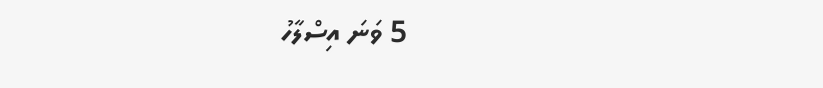5 ވަނަ އިސްލާހު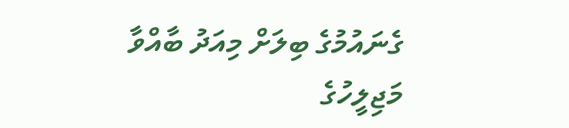ގެނައުމުގެ ބިލަށް މިއަދު ބާއްވާ މަޖިލީހުގެ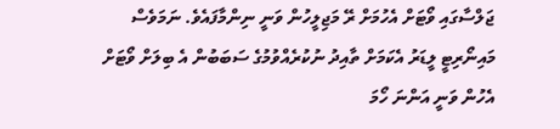ޖަލްސާގައި ވޯޓަށް އެހުމަށް ރޭ މަޖިލީހުން ވަނީ ނިންމާފައެވެ. ނަމަވެސް މައިނޯރިޓީ ލީޑަރު އެކަމަށް ތާއިދު ނުކުރެއްވުމުގެ ސަބަބުން އެ ބިލަށް ވޯޓަށް އެހުން ވަނީ އަންނަ ހޯމަ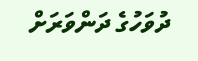ދުވަހުގެ ދަންވަރަށް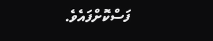ފަސްކޮށްފައެވެ.